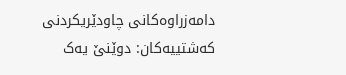دامەزراوەکانی چاودێریکردنی کەشتییەکان: دوێنێ یەک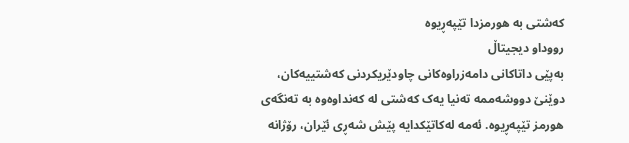کەشتی بە هورمزدا تێپەڕیوە
رووداو دیجیتاڵ
بەپێی داتاکانی دامەزراوەکانی چاودێریکردنی کەشتییەکان، دوێنێ دووشەممە تەنیا یەک کەشتی لە کەنداوەوە بە تەنگەی هورمز تێپەڕیوە. ئەمە لەکاتێکدایە پێش شەڕی ئێران، رۆژانە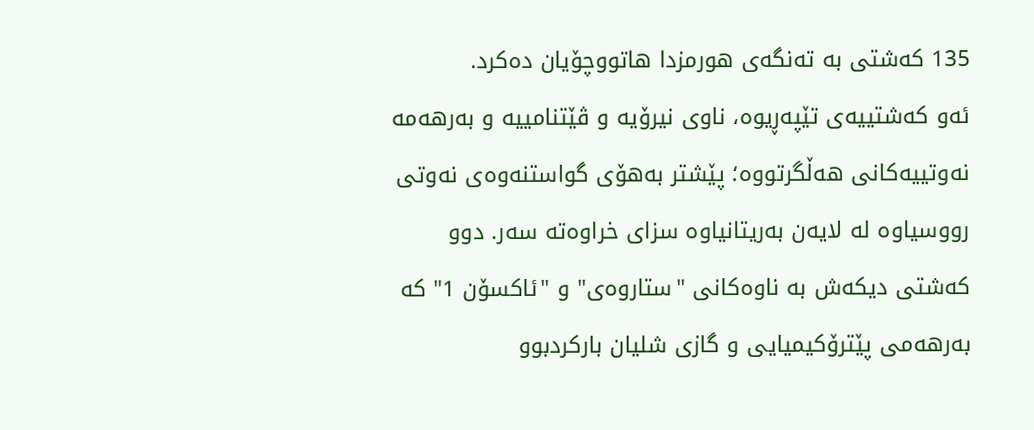135 کەشتی بە تەنگەی هورمزدا هاتووچۆیان دەکرد.
ئەو کەشتییەی تێپەڕیوە، ناوی نیرۆیە و ڤێتنامییە و بەرهەمە نەوتییەکانی هەڵگرتووە؛ پێشتر بەهۆی گواستنەوەی نەوتی رووسیاوە لە لایەن بەریتانیاوە سزای خراوەتە سەر. دوو کەشتی دیکەش بە ناوەکانی "ستاروەی" و "ئاکسۆن 1" کە بەرهەمی پێترۆکیمیایی و گازی شلیان بارکردبوو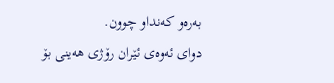بەرەو کەنداو چوون.
دوای ئەوەی ئێران رۆژی هەینی بۆ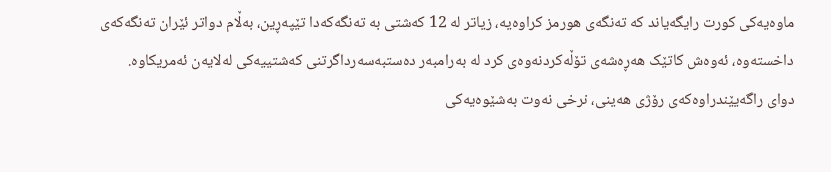ماوەیەکی کورت رایگەیاند کە تەنگەی هورمز کراوەیە، زیاتر لە 12 کەشتی بە تەنگەکەدا تێپەڕین، بەڵام دواتر ئێران تەنگەکەی داخستەوە، ئەوەش کاتێک هەڕەشەی تۆڵەکردنەوەی کرد لە بەرامبەر دەستبەسەرداگرتنی کەشتییەکی لەلایەن ئەمریکاوە.
دوای راگەیێندراوەکەی رۆژی هەینی، نرخی نەوت بەشێوەیەکی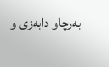بەرچاو دابەزی و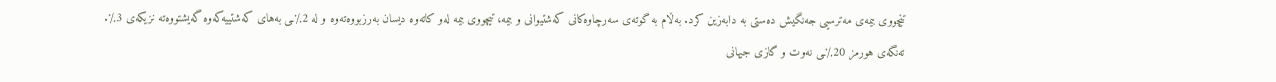تێچووی بیمەی مەترسیی جەنگیش دەستی بە دابەزین کرد. بەڵام بە گوتەی سەرچاوەکانی کەشتیوانی و بیمە، تیچووی بیمە لەو کاتەوە دیسان بەرزبووەتەوە و لە 2٪ـی بەهای کەشتییەکەوە گەیشتووەتە نزیکەی 3٪.
تەنگەی هورمز 20٪ـی نەوت و گازی جیهانی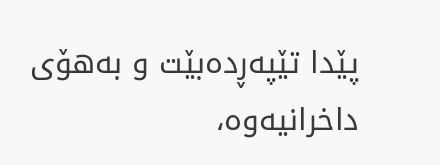پێدا تێپەڕدەبێت و بەهۆی داخرانیەوە،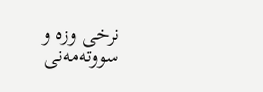نرخی وزە و سووتەمەنی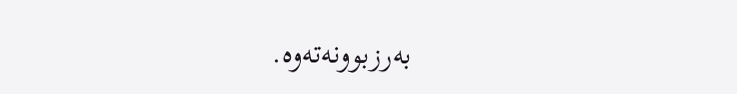بەرزبوونەتەوە.